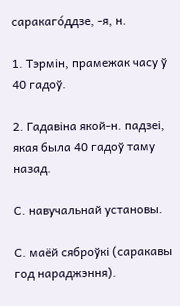саракаго́ддзе, -я, н.

1. Тэрмін, прамежак часу ў 40 гадоў.

2. Гадавіна якой-н. падзеі, якая была 40 гадоў таму назад.

С. навучальнай установы.

С. маёй сяброўкі (саракавы год нараджэння).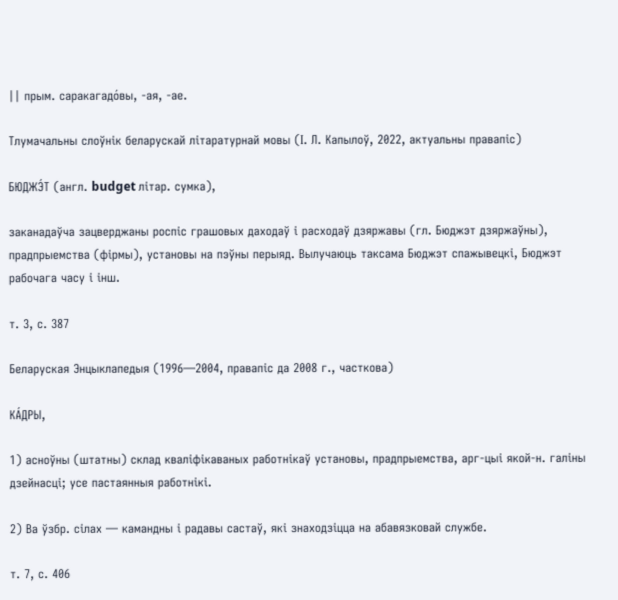|| прым. саракагадо́вы, -ая, -ае.

Тлумачальны слоўнік беларускай літаратурнай мовы (І. Л. Капылоў, 2022, актуальны правапіс)

БЮДЖЭ́Т (англ. budget літар. сумка),

заканадаўча зацверджаны роспіс грашовых даходаў і расходаў дзяржавы (гл. Бюджэт дзяржаўны), прадпрыемства (фірмы), установы на пэўны перыяд. Вылучаюць таксама Бюджэт спажывецкі, Бюджэт рабочага часу і інш.

т. 3, с. 387

Беларуская Энцыклапедыя (1996—2004, правапіс да 2008 г., часткова)

КА́ДРЫ,

1) асноўны (штатны) склад кваліфікаваных работнікаў установы, прадпрыемства, арг-цыі якой-н. галіны дзейнасці; усе пастаянныя работнікі.

2) Ва ўзбр. сілах — камандны і радавы састаў, які знаходзіцца на абавязковай службе.

т. 7, с. 406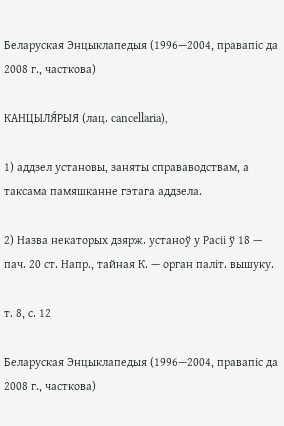Беларуская Энцыклапедыя (1996—2004, правапіс да 2008 г., часткова)

КАНЦЫЛЯ́РЫЯ (лац. cancellaria),

1) аддзел установы, заняты справаводствам, а таксама памяшканне гэтага аддзела.

2) Назва некаторых дзярж. устаноў у Расіі ў 18 — пач. 20 ст. Напр., тайная К. — орган паліт. вышуку.

т. 8, с. 12

Беларуская Энцыклапедыя (1996—2004, правапіс да 2008 г., часткова)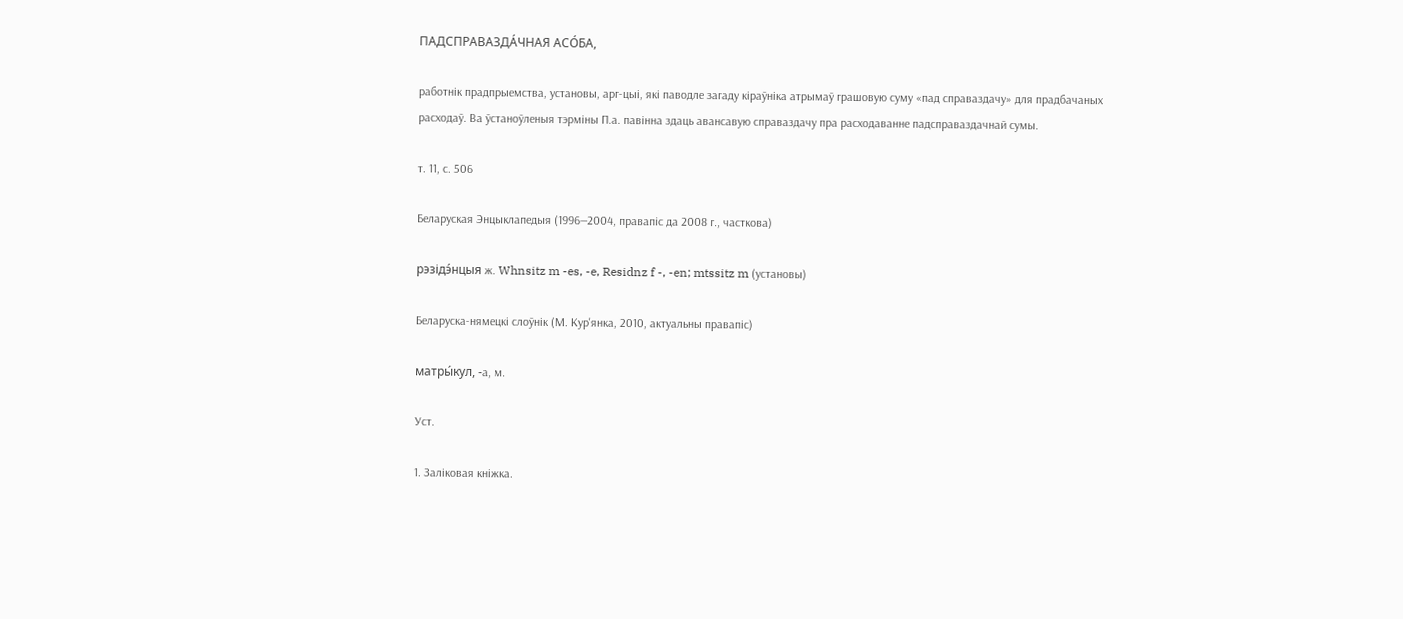ПАДСПРАВАЗДА́ЧНАЯ АСО́БА,

работнік прадпрыемства, установы, арг-цыі, які паводле загаду кіраўніка атрымаў грашовую суму «пад справаздачу» для прадбачаных расходаў. Ва ўстаноўленыя тэрміны П.а. павінна здаць авансавую справаздачу пра расходаванне падсправаздачнай сумы.

т. 11, с. 506

Беларуская Энцыклапедыя (1996—2004, правапіс да 2008 г., часткова)

рэзідэ́нцыя ж. Whnsitz m -es, -e, Residnz f -, -en; mtssitz m (установы)

Беларуска-нямецкі слоўнік (М. Кур'янка, 2010, актуальны правапіс)

матры́кул, ‑а, м.

Уст.

1. Заліковая кніжка.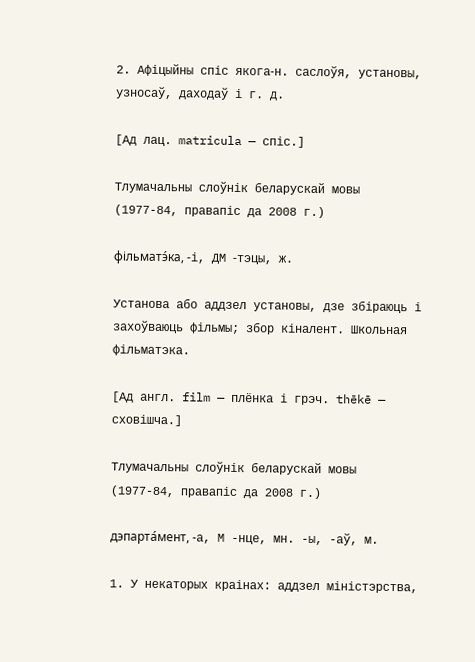2. Афіцыйны спіс якога‑н. саслоўя, установы, узносаў, даходаў і г. д.

[Ад лац. matricula — спіс.]

Тлумачальны слоўнік беларускай мовы (1977-84, правапіс да 2008 г.)

фільматэ́ка, ‑і, ДМ ‑тэцы, ж.

Установа або аддзел установы, дзе збіраюць і захоўваюць фільмы; збор кіналент. Школьная фільматэка.

[Ад англ. film — плёнка і грэч. thēkē — сховішча.]

Тлумачальны слоўнік беларускай мовы (1977-84, правапіс да 2008 г.)

дэпарта́мент, -а, М -нце, мн. -ы, -аў, м.

1. У некаторых краінах: аддзел міністэрства,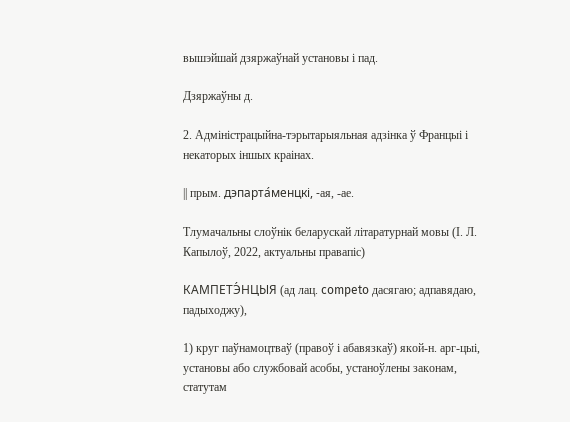вышэйшай дзяржаўнай установы і пад.

Дзяржаўны д.

2. Адміністрацыйна-тэрытарыяльная адзінка ў Францыі і некаторых іншых краінах.

|| прым. дэпарта́менцкі, -ая, -ае.

Тлумачальны слоўнік беларускай літаратурнай мовы (І. Л. Капылоў, 2022, актуальны правапіс)

КАМПЕТЭ́НЦЫЯ (ад лац. competo дасягаю; адпавядаю, падыходжу),

1) круг паўнамоцтваў (правоў і абавязкаў) якой-н. арг-цыі, установы або службовай асобы, устаноўлены законам, статутам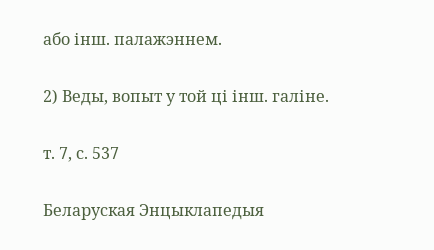або інш. палажэннем.

2) Веды, вопыт у той ці інш. галіне.

т. 7, с. 537

Беларуская Энцыклапедыя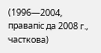(1996—2004, правапіс да 2008 г., часткова)